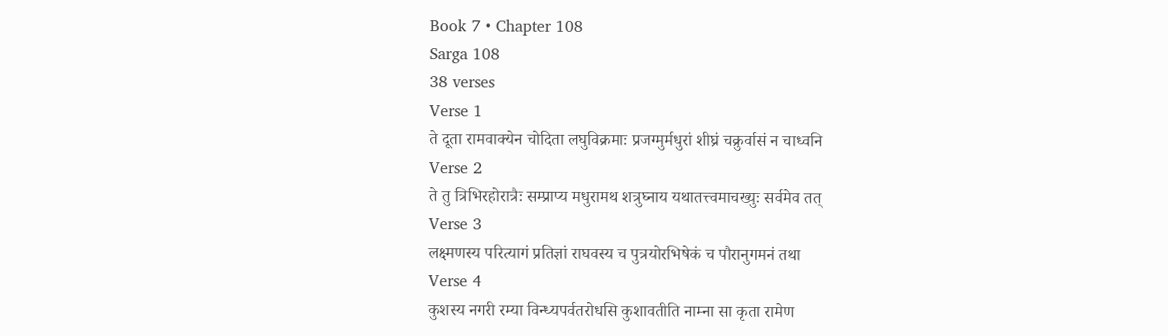Book 7 • Chapter 108
Sarga 108
38 verses
Verse 1
ते दूता रामवाक्येन चोदिता लघुविक्रमाः प्रजग्मुर्मधुरां शीघ्रं चक्रुर्वासं न चाध्वनि
Verse 2
ते तु त्रिभिरहोरात्रैः सम्प्राप्य मधुरामथ शत्रुघ्नाय यथातत्त्वमाचख्युः सर्वमेव तत्
Verse 3
लक्ष्मणस्य परित्यागं प्रतिज्ञां राघवस्य च पुत्रयोरभिषेकं च पौरानुगमनं तथा
Verse 4
कुशस्य नगरी रम्या विन्ध्यपर्वतरोधसि कुशावतीति नाम्ना सा कृता रामेण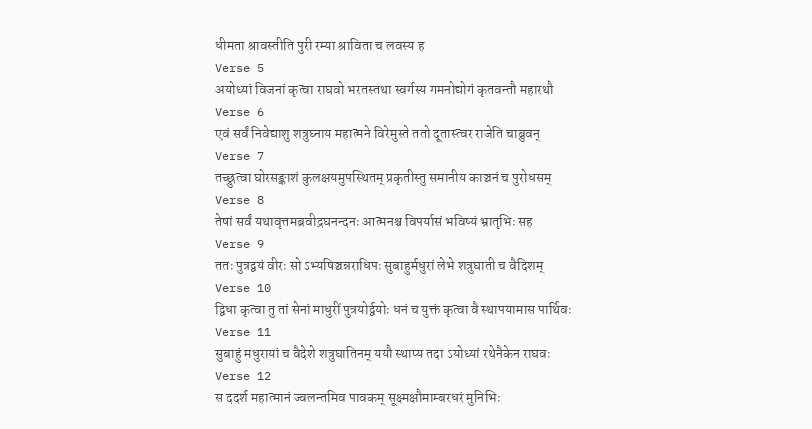धीमता श्रावस्तीति पुरी रम्या श्राविता च लवस्य ह
Verse 5
अयोध्यां विजनां कृत्वा राघवो भरतस्तथा स्वर्गस्य गमनोद्योगं कृतवन्तौ महारथौ
Verse 6
एवं सर्वं निवेद्याशु शत्रुघ्नाय महात्मने विरेमुस्ते ततो दूतास्त्वर राजेति चाब्रुवन्
Verse 7
तच्छ्रुत्वा घोरसङ्काशं कुलक्षयमुपस्थितम् प्रकृतीस्तु समानीय काञ्चनं च पुरोधसम्
Verse 8
तेषां सर्वं यथावृत्तमब्रवीद्रघनन्दनः आत्मनश्च विपर्यासं भविष्यं भ्रातृभिः सह
Verse 9
ततः पुत्रद्वयं वीरः सो ऽभ्यषिञ्चन्नराधिपः सुबाहुर्मधुरां लेभे शत्रुघाती च वैदिशम्
Verse 10
द्विधा कृत्वा तु तां सेनां माधुरीं पुत्रयोर्द्वयोः धनं च युक्तं कृत्वा वै स्थापयामास पार्थिवः
Verse 11
सुबाहुं मधुरायां च वैदेशे शत्रुघातिनम् ययौ स्थाप्य तदा ऽयोध्यां रथेनैकेन राघवः
Verse 12
स ददर्श महात्मानं ज्वलन्तमिव पावकम् सूक्ष्मक्षौमाम्बरधरं मुनिभिः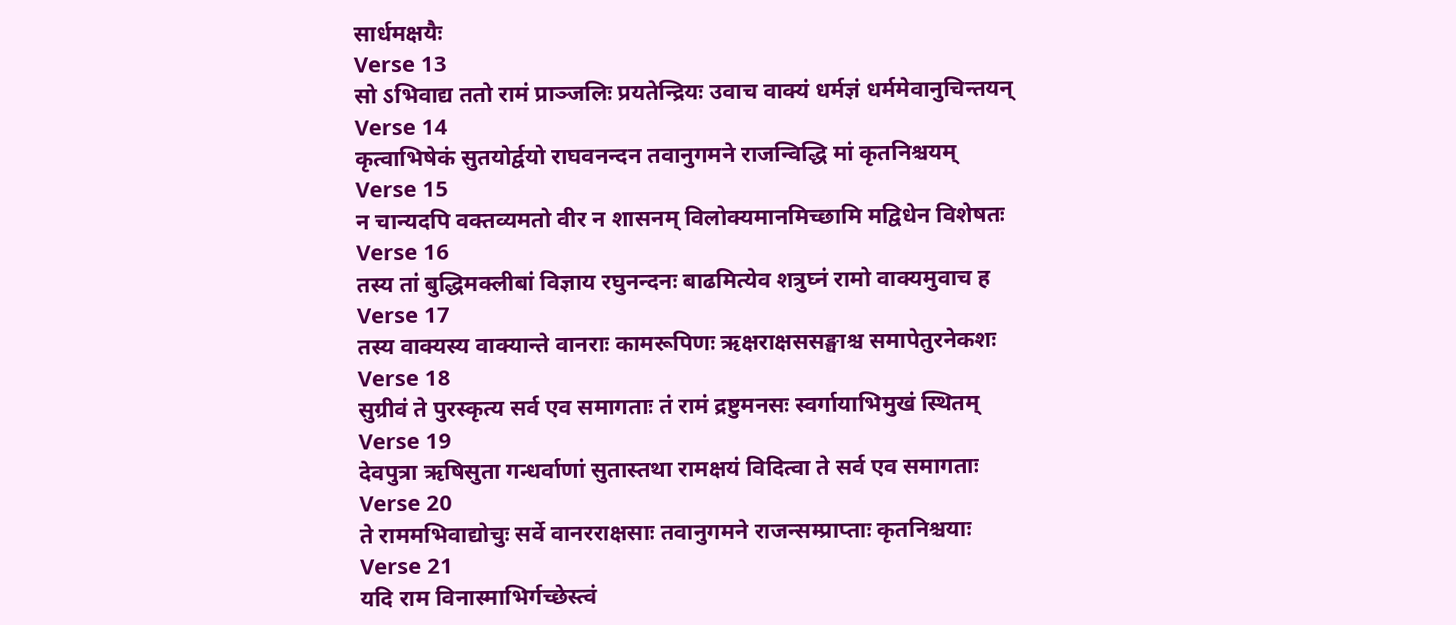सार्धमक्षयैः
Verse 13
सो ऽभिवाद्य ततो रामं प्राञ्जलिः प्रयतेन्द्रियः उवाच वाक्यं धर्मज्ञं धर्ममेवानुचिन्तयन्
Verse 14
कृत्वाभिषेकं सुतयोर्द्वयो राघवनन्दन तवानुगमने राजन्विद्धि मां कृतनिश्चयम्
Verse 15
न चान्यदपि वक्तव्यमतो वीर न शासनम् विलोक्यमानमिच्छामि मद्विधेन विशेषतः
Verse 16
तस्य तां बुद्धिमक्लीबां विज्ञाय रघुनन्दनः बाढमित्येव शत्रुघ्नं रामो वाक्यमुवाच ह
Verse 17
तस्य वाक्यस्य वाक्यान्ते वानराः कामरूपिणः ऋक्षराक्षससङ्घाश्च समापेतुरनेकशः
Verse 18
सुग्रीवं ते पुरस्कृत्य सर्व एव समागताः तं रामं द्रष्टुमनसः स्वर्गायाभिमुखं स्थितम्
Verse 19
देवपुत्रा ऋषिसुता गन्धर्वाणां सुतास्तथा रामक्षयं विदित्वा ते सर्व एव समागताः
Verse 20
ते राममभिवाद्योचुः सर्वे वानरराक्षसाः तवानुगमने राजन्सम्प्राप्ताः कृतनिश्चयाः
Verse 21
यदि राम विनास्माभिर्गच्छेस्त्वं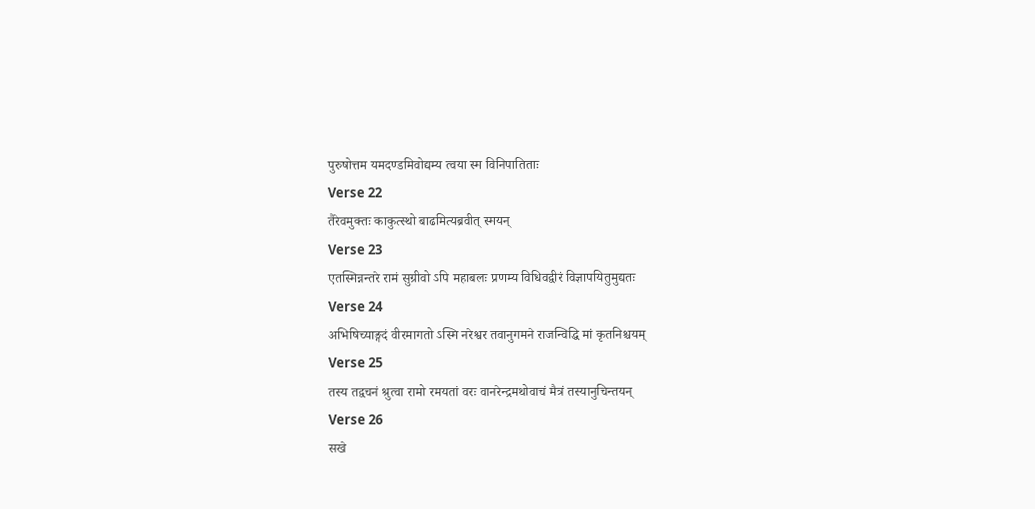पुरुषोत्तम यमदण्डमिवोद्यम्य त्वया स्म विनिपातिताः
Verse 22
तैरेवमुक्तः काकुत्स्थो बाढमित्यब्रवीत् स्मयन्
Verse 23
एतस्मिन्नन्तरे रामं सुग्रीवो ऽपि महाबलः प्रणम्य विधिवद्वीरं विज्ञापयितुमुद्यतः
Verse 24
अभिषिच्याङ्गदं वीरमागतो ऽस्मि नरेश्वर तवानुगमने राजन्विद्धि मां कृतनिश्चयम्
Verse 25
तस्य तद्वचनं श्रुत्वा रामो रमयतां वरः वानरेन्द्रमथोवाचं मैत्रं तस्यानुचिन्तयन्
Verse 26
सखे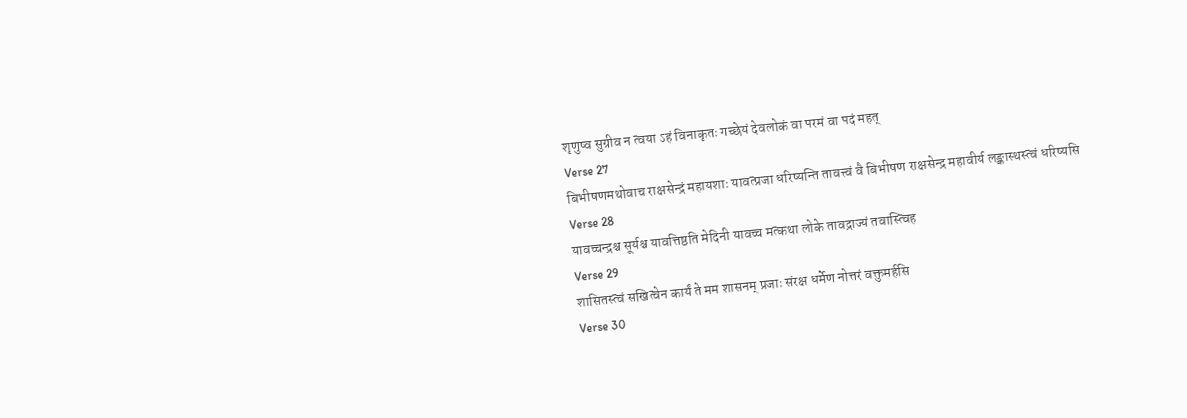शृणुष्व सुग्रीव न त्वया ऽहं विनाकृतः गच्छेयं देवलोकं वा परमं वा पदं महत्
Verse 27
बिभीषणमथोवाच राक्षसेन्द्रं महायशाः यावत्प्रजा धरिष्यन्ति तावत्त्वं वै बिभीषण राक्षसेन्द्र महावीर्य लङ्कास्थस्त्वं धरिष्यसि
Verse 28
यावच्चन्द्रश्च सूर्यश्च यावत्तिष्ठति मेदिनी यावच्च मत्कथा लोके तावद्राज्यं तवास्त्विह
Verse 29
शासितस्त्वं सखित्वेन कार्यं ते मम शासनम् प्रजाः संरक्ष धर्मेण नोत्तरं वक्तुमर्हसि
Verse 30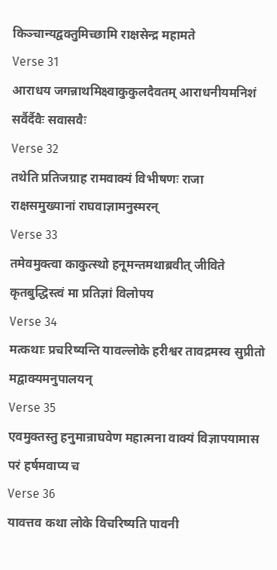किञ्चान्यद्वक्तुमिच्छामि राक्षसेन्द्र महामते
Verse 31
आराधय जगन्नाथमिक्ष्वाकुकुलदैवतम् आराधनीयमनिशं सर्वैर्दैवैः सवासवैः
Verse 32
तथेति प्रतिजग्राह रामवाक्यं विभीषणः राजा राक्षसमुख्यानां राघवाज्ञामनुस्मरन्
Verse 33
तमेवमुक्त्वा काकुत्स्थो हनूमन्तमथाब्रवीत् जीविते कृतबुद्धिस्त्वं मा प्रतिज्ञां विलोपय
Verse 34
मत्कथाः प्रचरिष्यन्ति यावल्लोके हरीश्वर तावद्रमस्व सुप्रीतो मद्वाक्यमनुपालयन्
Verse 35
एवमुक्तस्तु हनुमान्राघवेण महात्मना वाक्यं विज्ञापयामास परं हर्षमवाप्य च
Verse 36
यावत्तव कथा लोके विचरिष्यति पावनी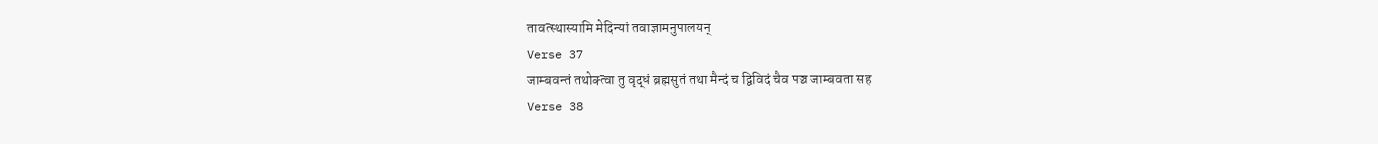तावत्स्थास्यामि मेदिन्यां तवाज्ञामनुपालयन्
Verse 37
जाम्बवन्तं तथोक्त्वा तु वृद्धं ब्रह्मसुतं तथा मैन्दं च द्विविदं चैव पञ्च जाम्बवता सह
Verse 38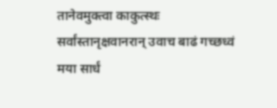तानेवमुक्त्वा काकुत्स्थः सर्वांस्तानृक्षवानरान् उवाच बाढं गच्छध्वं मया सार्धं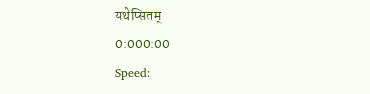यथेप्सितम्
0:000:00
Speed: